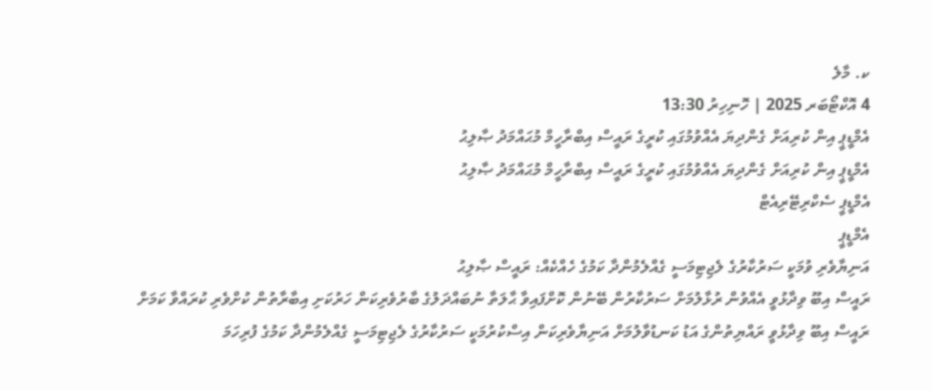ކ. މާލެ
4 އޮކްޓޯބަރ 2025 | ހޮނިހިރު 13:30
އެމްޑީޕީ އިން ކުރިއަށް ގެންދިޔަ އެއްވުމުގައި ކުރީގެ ރައީސް އިބްރާހީމް މުޙައްމަދު ޞާލިޙު
އެމްޑީޕީ އިން ކުރިއަށް ގެންދިޔަ އެއްވުމުގައި ކުރީގެ ރައީސް އިބްރާހީމް މުޙައްމަދު ޞާލިޙު
އެމްޑީޕީ ސެކްރިޓޭރިއެޓް
އެމްޑީޕީ
އަނިޔާވެރި ވުމަކީ ސަރުކާރުގެ ލެޖިޓިމަސީ ގެއްލެމުންދާ ކަމުގެ ހެއްކެއް: ރައީސް ޞާލިޙު
ރައީސް އިބޫ ވިދާޅުވީ އެއްވުން ރުޅާލުމަށް ސަރުކާރުން ބޭނުން ކޮށްފައިވާ ޙާލަތާ ނުބައްދަލުގެ ބާރުވެރިކަން ހަރުކަށި އިބާރާތުން ކުށްވެރި ކުރައްވާ ކަމަށް
ރައީސް އިބޫ ވިދާޅުވީ ރައްޔިތުންގެ އަޑު ކަނޑުވާލުމަށް އަނިޔާވެރިކަން އިސްކުރުމަކީ ސަރުކާރުގެ ލެޖިޓިމަސީ ގެއްލެމުންދާ ކަމުގެ ފުރިހަމަ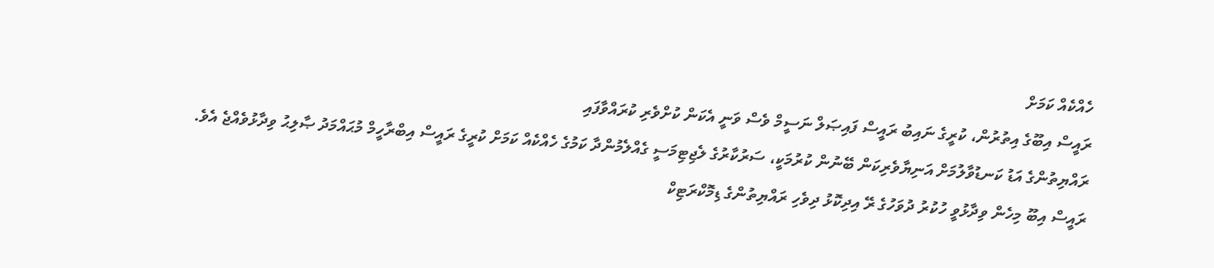ހެއްކެއް ކަމަށް
ރައީސް އިބޫގެ އިތުރުން، ކުރީގެ ނައިބު ރައީސް ފައިޞަލް ނަސީމް ވެސް ވަނީ އެކަން ކުށްވެރި ކުރައްވާފައި
ރައްޔިތުންގެ އަޑު ކަނޑުވާލުމަށް އަނިޔާވެރިކަން ބޭނުން ކުރުމަކީ، ސަރުކާރުގެ ލެޖިޓިމަސީ ގެއްލެމުންދާ ކަމުގެ ހެއްކެއް ކަމަށް ކުރީގެ ރައީސް އިބްރާހީމް މުޙައްމަދު ޞާލިޙު ވިދާޅުވެއްޖެ އެވެ.
ރައީސް އިބޫ މިހެން ވިދާޅުވީ ހުކުރު ދުވަހުގެ ރޭ އިދިކޮޅު ދިވެހި ރައްޔިތުންގެ ޑިމޮކްރަޓިކް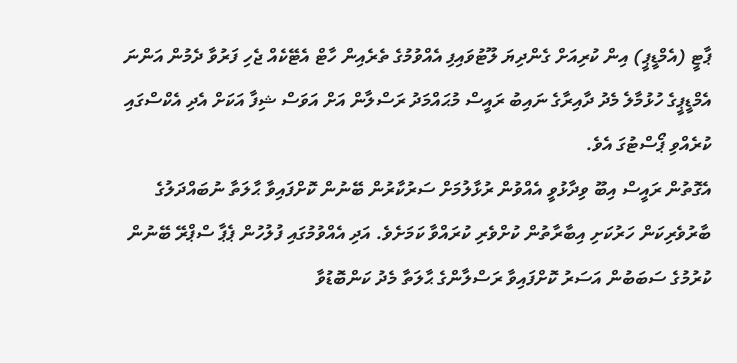ޕާޓީ (އެމްޑީޕީ) އިން ކުރިއަށް ގެންދިޔަ ލޫޓުވައިފި އެއްވުމުގެ ތެރެއިން ހާޓް އެޓޭކެއް ޖެހި ފަރުވާ ދެމުން އަންނަ އެމްޑީޕީގެ ހުޅުމާލެ މެދު ދާއިރާގެ ނައިބު ރައީސް މުޙައްމަދު ރަސްލާން އަށް އަވަސް ޝިފާ އަކަށް އެދި އެކްސްގައި ކުރެއްވި ޕޯސްޓުގަ އެވެ.
އެގޮތުން ރައީސް އިބޫ ވިދާޅުވީ އެއްވުން ރުޅާލުމަށް ސަރުކާރުން ބޭނުން ކޮށްފައިވާ ޙާލަތާ ނުބައްދަލުގެ ބާރުވެރިކަން ހަރުކަށި އިބާރާތުން ކުށްވެރި ކުރައްވާ ކަމަށެވެ. އަދި އެއްވުމުގައި ފުލުހުން ޕެޕާ ސްޕްރޭ ބޭނުން ކުރުމުގެ ސަބަބުން އަސަރު ކޮށްފައިވާ ރަސްލާންގެ ޙާލަތާ މެދު ކަންބޮޑުވާ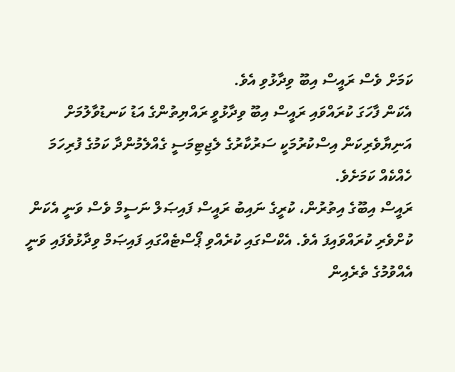ކަމަށް ވެސް ރައީސް އިބޫ ވިދާޅުވި އެވެ.
އެކަން ފާހަގަ ކުރައްވައި ރައީސް އިބޫ ވިދާޅުވީ ރައްޔިތުންގެ އަޑު ކަނޑުވާލުމަށް އަނިޔާވެރިކަން އިސްކުރުމަކީ ސަރުކާރުގެ ލެޖިޓިމަސީ ގެއްލެމުންދާ ކަމުގެ ފުރިހަމަ ހެއްކެއް ކަމަށެވެ.
ރައީސް އިބޫގެ އިތުރުން، ކުރީގެ ނައިބު ރައީސް ފައިޞަލް ނަސީމް ވެސް ވަނީ އެކަން ކުށްވެރި ކުރައްވައިފަ އެވެ. އެކްސްގައި ކުރެއްވި ޕޯސްޓެއްގައި ފައިޞަމް ވިދާޅުވެފައި ވަނީ އެއްވުމުގެ ތެރެއިން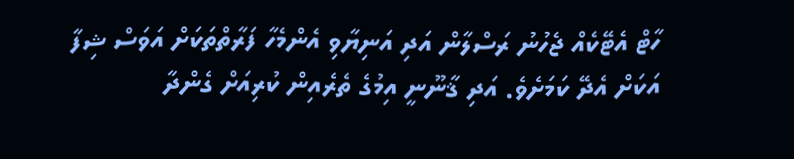ހާޓް އެޓޭކެއް ޖެހުނު ރަސްލާން އަދި އަނިޔާވި އެންމެހާ ފަރާތްތަކަށް އަވަސް ޝިފާ އަކަށް އެދޭ ކަމަށެވެ. އަދި ޤާނޫނީ އިމުގެ ތެރެއިން ކުރިއަށް ގެންދާ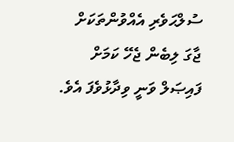ސުލްޙަވެރި އެއްވުންތަކަށް ޖާގަ ލިބެން ޖެހޭ ކަމަށް ފައިޞަލް ވަނީ ވިދާޅުވެފަ އެވެ.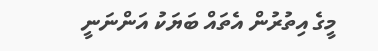މީގެ އިތުރުން އެތައް ބަޔަކު އަންނަނީ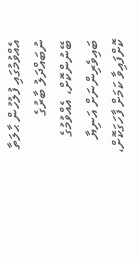އެއްވުމުގައި ފުލުހުން ޙާލަތާ ނުބައްދަލު ބާރުގެ ބޭނުންކޮށް، އެއްވުމުގެ ބައިވެރިންނަށް އަނިޔާ ކޮށްފައިވާ ކަމަށް ފާހަގަކޮށް،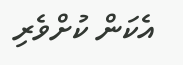އެކަން ކުށްވެރި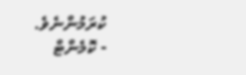ކުރަމުންނެވެ.
- ކޮމެންޓް